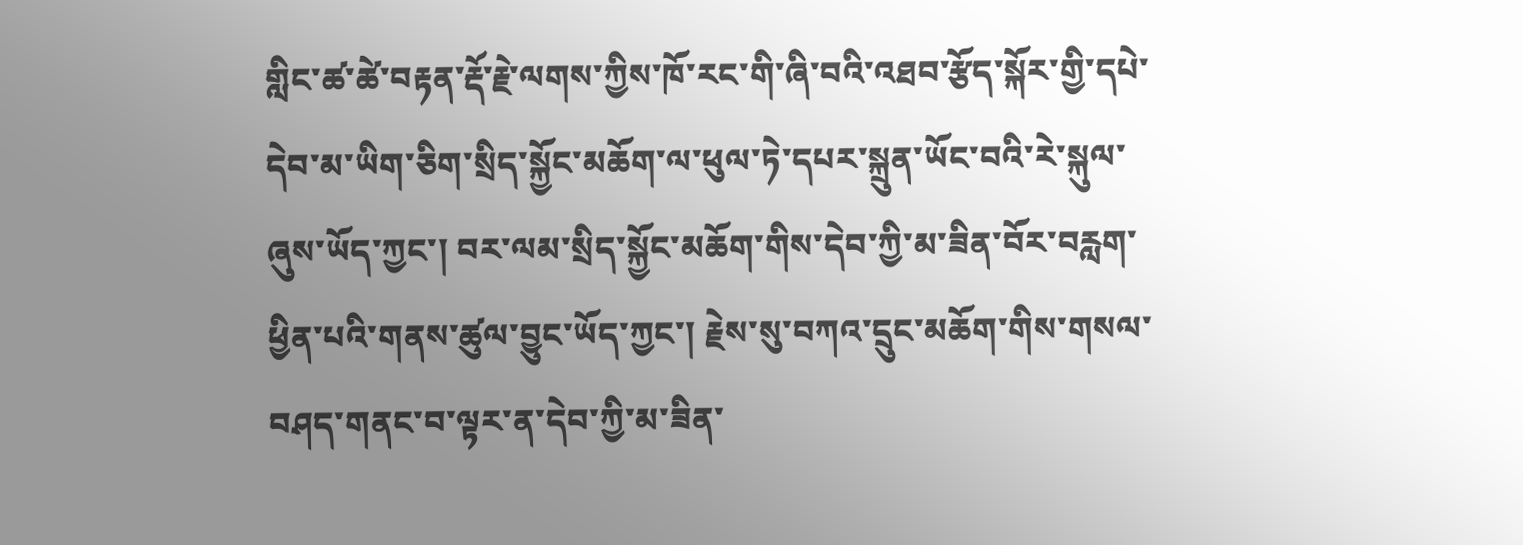གླིང་ཚ་ཚེ་བརྟན་རྡོ་རྗེ་ལགས་ཀྱིས་ཁོ་རང་གི་ཞི་བའི་འཐབ་རྩོད་སྐོར་གྱི་དཔེ་དེབ་མ་ཡིག་ཅིག་སྲིད་སྐྱོང་མཆོག་ལ་ཕུལ་ཏེ་དཔར་སྐྲུན་ཡོང་བའི་རེ་སྐུལ་ཞུས་ཡོད་ཀྱང་། བར་ལམ་སྲིད་སྐྱོང་མཆོག་གིས་དེབ་ཀྱི་མ་ཟིན་བོར་བརླག་ཕྱིན་པའི་གནས་ཚུལ་བྱུང་ཡོད་ཀྱང་། རྗེས་སུ་བཀའ་དྲུང་མཆོག་གིས་གསལ་བཤད་གནང་བ་ལྟར་ན་དེབ་ཀྱི་མ་ཟིན་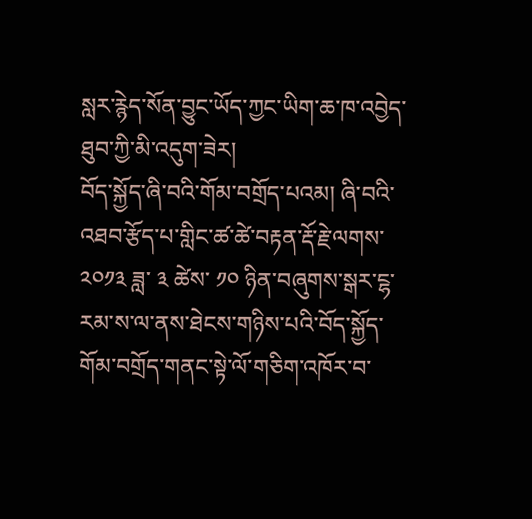སླར་རྙེད་སོན་བྱུང་ཡོད་ཀྱང་ཡིག་ཆ་ཁ་འབྱེད་ཐུབ་ཀྱི་མི་འདུག་ཟེར།
བོད་སྐྱོད་ཞི་བའི་གོམ་བགྲོད་པའམ། ཞི་བའི་འཐབ་རྩོད་པ་གླིང་ཚ་ཚེ་བརྟན་རྡོ་རྗེ་ལགས་ ༢༠༡༣ ཟླ་ ༣ ཚེས་ ༡༠ ཉིན་བཞུགས་སྒར་ངྷ་རམ་ས་ལ་ནས་ཐེངས་གཉིས་པའི་བོད་སྐྱོད་གོམ་བགྲོད་གནང་སྟེ་ལོ་གཅིག་འཁོར་བ་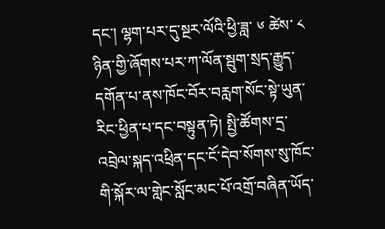དང་། ལྷག་པར་དུ་སྔར་ལོའི་ཕྱི་ཟླ་ ༦ ཚེས་ ༨ ཉིན་གྱི་ཞོགས་པར་ཀ་ལོན་སྦུག་སྲད་རྒྱུད་དགོན་པ་ནས་ཁོང་བོར་བརླག་སོང་སྟེ་ཡུན་རིང་ཕྱིན་པ་དང་བསྟུན་ཏེ། སྤྱི་ཚོགས་དྲ་འབྲེལ་སྐད་འཕྲིན་དང་ངོ་དེབ་སོགས་སུ་ཁོང་གི་སྐོར་ལ་གླེང་སློང་མང་པོ་འགྲོ་བཞིན་ཡོད་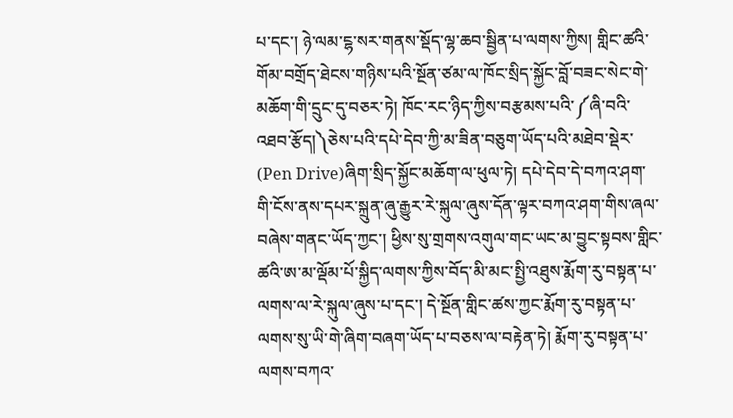པ་དང་། ཉེ་ལམ་ངྷ་སར་གནས་སྡོད་ལྷ་ཆབ་སྦྱིན་པ་ལགས་ཀྱིས། གླིང་ཚའི་གོམ་བགྲོད་ཐེངས་གཉིས་པའི་སྔོན་ཙམ་ལ་ཁོང་སྲིད་སྐྱོང་བློ་བཟང་སེང་གེ་མཆོག་གི་དྲུང་དུ་བཅར་ཏེ། ཁོང་རང་ཉིད་ཀྱིས་བརྩམས་པའི་༼ཞི་བའི་འཐབ་རྩོད།༽ཅེས་པའི་དཔེ་དེབ་ཀྱི་མ་ཟིན་བཅུག་ཡོད་པའི་མཐེབ་སྡེར་ (Pen Drive)ཞིག་སྲིད་སྐྱོང་མཆོག་ལ་ཕུལ་ཏེ། དཔེ་དེབ་དེ་བཀའ་ཤག་གི་ངོས་ནས་དཔར་སྐྲུན་ཞུ་རྒྱུར་རེ་སྐུལ་ཞུས་དོན་ལྟར་བཀའ་ཤག་གིས་ཞལ་བཞེས་གནང་ཡོད་ཀྱང་། ཕྱིས་སུ་གྲགས་འགུལ་གང་ཡང་མ་བྱུང་སྟབས་གླིང་ཚའི་ཨ་མ་ལྡོམ་པོ་སྐྱིད་ལགས་ཀྱིས་བོད་མི་མང་སྤྱི་འཐུས་རྨོག་རུ་བསྟན་པ་ལགས་ལ་རེ་སྐུལ་ཞུས་པ་དང་། དེ་སྔོན་གླིང་ཚས་ཀྱང་རྨོག་རུ་བསྟན་པ་ལགས་སུ་ཡི་གེ་ཞིག་བཞག་ཡོད་པ་བཅས་ལ་བརྟེན་ཏེ། རྨོག་རུ་བསྟན་པ་ལགས་བཀའ་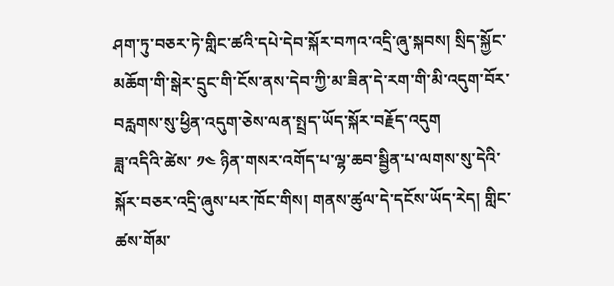ཤག་ཏུ་བཅར་ཏེ་གླིང་ཚའི་དཔེ་དེབ་སྐོར་བཀའ་འདྲི་ཞུ་སྐབས། སྲིད་སྐྱོང་མཆོག་གི་སྒེར་དྲུང་གི་ངོས་ནས་དེབ་ཀྱི་མ་ཟིན་དེ་རག་གི་མི་འདུག་བོར་བརླགས་སུ་ཕྱིན་འདུག་ཅེས་ལན་སྤྲད་ཡོད་སྐོར་བརྗོད་འདུག
ཟླ་འདིའི་ཚེས་ ༡༤ ཉིན་གསར་འགོད་པ་ལྷ་ཆབ་སྦྱིན་པ་ལགས་སུ་དེའི་སྐོར་བཅར་འདྲི་ཞུས་པར་ཁོང་གིས། གནས་ཚུལ་དེ་དངོས་ཡོད་རེད། གླིང་ཚས་གོམ་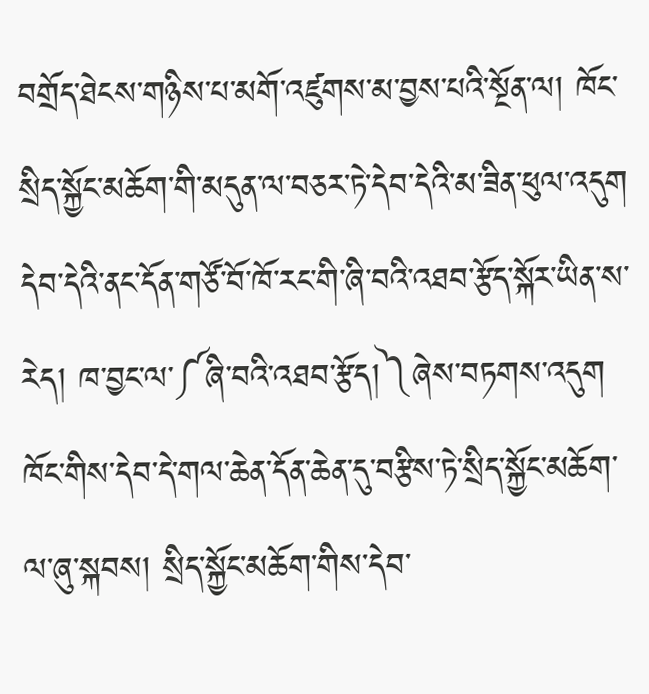བགྲོད་ཐེངས་གཉིས་པ་མགོ་འཛུགས་མ་བྱས་པའི་སྔོན་ལ། ཁོང་སྲིད་སྐྱོང་མཆོག་གི་མདུན་ལ་བཅར་ཏེ་དེབ་དེའི་མ་ཟིན་ཕུལ་འདུག དེབ་དེའི་ནང་དོན་གཙོ་བོ་ཁོ་རང་གི་ཞི་བའི་འཐབ་རྩོད་སྐོར་ཡིན་ས་རེད། ཁ་བྱང་ལ་༼ཞི་བའི་འཐབ་རྩོད།༽ཞེས་བཏགས་འདུག ཁོང་གིས་དེབ་དེ་གལ་ཆེན་དོན་ཆེན་དུ་བརྩིས་ཏེ་སྲིད་སྐྱོང་མཆོག་ལ་ཞུ་སྐབས། སྲིད་སྐྱོང་མཆོག་གིས་དེབ་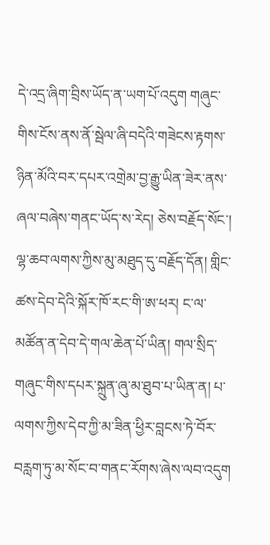དེ་འདྲ་ཞིག་བྲིས་ཡོད་ན་ཡག་པོ་འདུག གཞུང་གིས་ངོས་ནས་ནོ་སྦེལ་ཞི་བདེའི་གཟེངས་རྟགས་ཉིན་མོའི་བར་དཔར་འགྲེམ་བྱ་རྒྱུ་ཡིན་ཟེར་ནས་ཞལ་བཞེས་གནང་ཡོད་ས་རེད། ཅེས་བརྗོད་སོང་།
ལྷ་ཆབ་ལགས་ཀྱིས་མུ་མཐུད་དུ་བརྗོད་དོན། གླིང་ཚས་དེབ་དེའི་སྐོར་ཁོ་རང་གི་ཨ་ཕར། ང་ལ་མཚོན་ན་དེབ་དེ་གལ་ཆེན་པོ་ཡིན། གལ་སྲིད་གཞུང་གིས་དཔར་སྐྲུན་ཞུ་མ་ཐུབ་པ་ཡིན་ན། པ་ལགས་ཀྱིས་དེབ་ཀྱི་མ་ཟིན་ཕྱིར་བླངས་ཏེ་བོར་བརླག་ཏུ་མ་སོང་བ་གནང་རོགས་ཞེས་ལབ་འདུག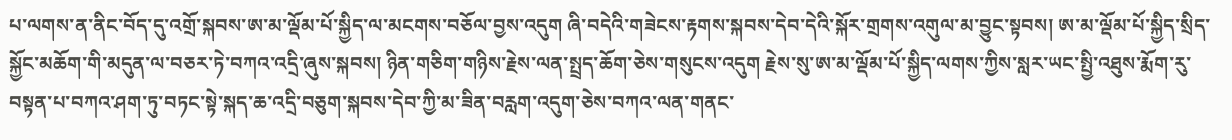པ་ལགས་ན་ནིང་བོད་དུ་འགྲོ་སྐབས་ཨ་མ་ལྡོམ་པོ་སྐྱིད་ལ་མངགས་བཅོལ་བྱས་འདུག ཞི་བདེའི་གཟེངས་རྟགས་སྐབས་དེབ་དེའི་སྐོར་གྲགས་འགུལ་མ་བྱུང་སྟབས། ཨ་མ་ལྡོམ་པོ་སྐྱིད་སྲིད་སྐྱོང་མཆོག་གི་མདུན་ལ་བཅར་ཏེ་བཀའ་འདྲི་ཞུས་སྐབས། ཉིན་གཅིག་གཉིས་རྗེས་ལན་སྤྲད་ཆོག་ཅེས་གསུངས་འདུག རྗེས་སུ་ཨ་མ་ལྡོམ་པོ་སྐྱིད་ལགས་ཀྱིས་སླར་ཡང་སྤྱི་འཐུས་རྨོག་རུ་བསྟན་པ་བཀའ་ཤག་ཏུ་བཏང་སྟེ་སྐད་ཆ་འདྲི་བཅུག་སྐབས་དེབ་ཀྱི་མ་ཟིན་བརླག་འདུག་ཅེས་བཀའ་ལན་གནང་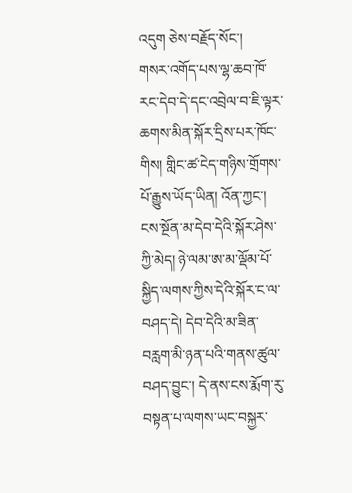འདུག ཅེས་བརྗོད་སོང་།
གསར་འགོད་པས་ལྷ་ཆབ་ཁོ་རང་དེབ་དེ་དང་འབྲེལ་བ་ཇི་ལྟར་ཆགས་མིན་སྐོར་དྲིས་པར་ཁོང་གིས། གླིང་ཚ་ངེད་གཉིས་གྲོགས་པོ་རྒྱུས་ཡོད་ཡིན། འོན་ཀྱང་། ངས་སྔོན་མ་དེབ་དེའི་སྐོར་ཤེས་ཀྱི་མེད། ཉེ་ལམ་ཨ་མ་ལྡོམ་པོ་སྐྱིད་ལགས་ཀྱིས་དེའི་སྐོར་ང་ལ་བཤད་དེ། དེབ་དེའི་མ་ཟིན་བརླག་མི་ཉན་པའི་གནས་ཚུལ་བཤད་བྱུང་། དེ་ནས་ངས་རྨོག་རུ་བསྟན་པ་ལགས་ཡང་བསྐྱར་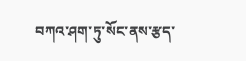བཀའ་ཤག་ཏུ་སོང་ནས་རྩད་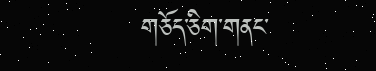གཅོད་ཅིག་གནང་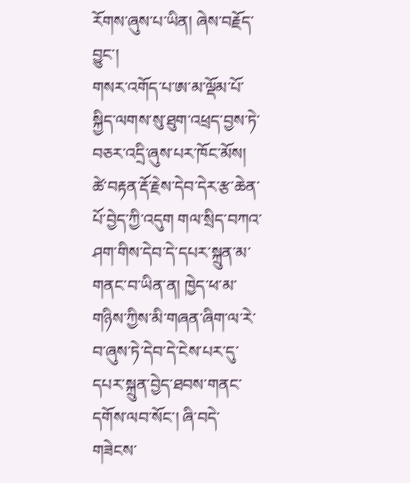རོགས་ཞུས་པ་ཡིན། ཞེས་བརྗོད་བྱུང་།
གསར་འགོད་པ་ཨ་མ་ལྡོམ་པོ་སྐྱིད་ལགས་སུ་ཐུག་འཕྲད་བྱས་ཏེ་བཅར་འདྲི་ཞུས་པར་ཁོང་མོས། ཚེ་བརྟན་རྡོ་རྗེས་དེབ་དེར་རྩ་ཆེན་པོ་བྱེད་ཀྱི་འདུག གལ་སྲིད་བཀའ་ཤག་གིས་དེབ་དེ་དཔར་སྐྲུན་མ་གནང་བ་ཡིན་ན། ཁྱེད་ཕ་མ་གཉིས་ཀྱིས་མི་གཞན་ཞིག་ལ་རེ་བ་ཞུས་ཏེ་དེབ་དེ་ངེས་པར་དུ་དཔར་སྐྲུན་བྱེད་ཐབས་གནང་དགོས་ལབ་སོང་། ཞི་བདེ་གཟེངས་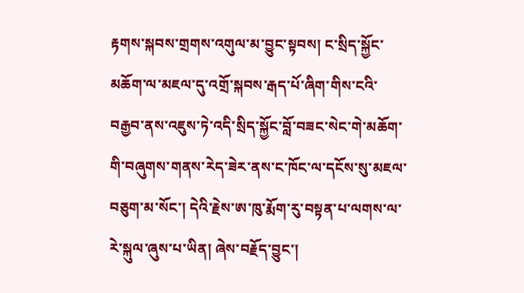རྟགས་སྐབས་གྲགས་འགུལ་མ་བྱུང་སྟབས། ང་སྲིད་སྐྱོང་མཆོག་ལ་མཇལ་དུ་འགྲོ་སྐབས་རྒད་པོ་ཞིག་གིས་ངའི་བརྒྱབ་ནས་འཇུས་ཏེ་འདི་སྲིད་སྐྱོང་བློ་བཟང་སེང་གེ་མཆོག་གི་བཞུགས་གནས་རེད་ཟེར་ནས་ང་ཁོང་ལ་དངོས་སུ་མཇལ་བཅུག་མ་སོང་། དེའི་རྗེས་ཨ་ཁུ་རྨོག་རུ་བསྟན་པ་ལགས་ལ་རེ་སྐུལ་ཞུས་པ་ཡིན། ཞེས་བརྗོད་བྱུང་།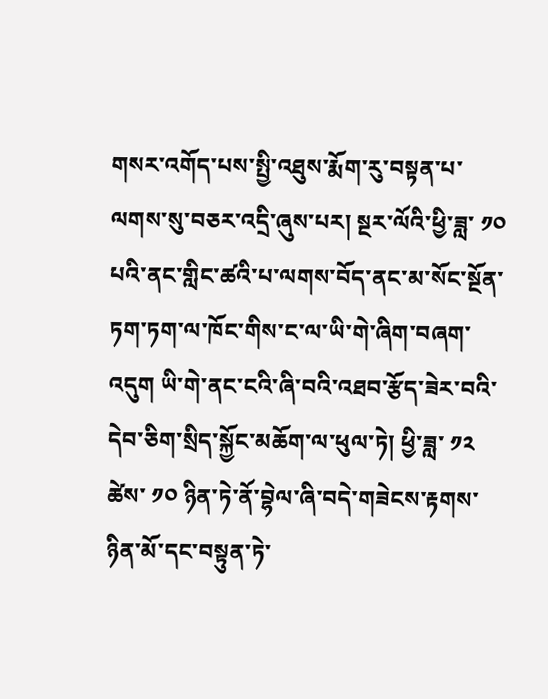གསར་འགོད་པས་སྤྱི་འཐུས་རྨོག་རུ་བསྟན་པ་ལགས་སུ་བཅར་འདྲི་ཞུས་པར། སྔར་ལོའི་ཕྱི་ཟླ་ ༡༠ པའི་ནང་གླིང་ཚའི་པ་ལགས་བོད་ནང་མ་སོང་སྔོན་ཏག་ཏག་ལ་ཁོང་གིས་ང་ལ་ཡི་གེ་ཞིག་བཞག་འདུག ཡི་གེ་ནང་ངའི་ཞི་བའི་འཐབ་རྩོད་ཟེར་བའི་དེབ་ཅིག་སྲིད་སྐྱོང་མཆོག་ལ་ཕུལ་ཏེ། ཕྱི་ཟླ་ ༡༢ ཚེས་ ༡༠ ཉིན་ཏེ་ནོ་བྷེལ་ཞི་བདེ་གཟེངས་རྟགས་ཉིན་མོ་དང་བསྟུན་ཏེ་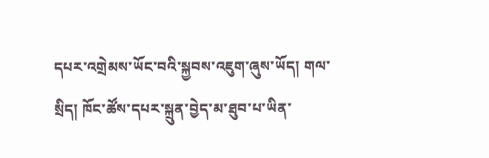དཔར་འགྲེམས་ཡོང་བའི་སྐྱབས་འཇུག་ཞུས་ཡོད། གལ་སྲིད། ཁོང་ཚོས་དཔར་སྐྲུན་བྱེད་མ་ཐུབ་པ་ཡིན་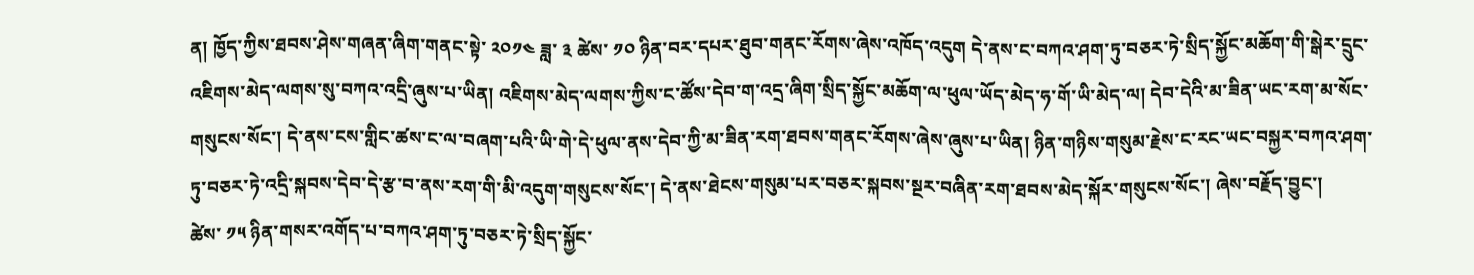ན། ཁྱོད་ཀྱིས་ཐབས་ཤེས་གཞན་ཞིག་གནང་སྟེ་ ༢༠༡༤ ཟླ་ ༣ ཚེས་ ༡༠ ཉིན་བར་དཔར་ཐུབ་གནང་རོགས་ཞེས་འཁོད་འདུག དེ་ནས་ང་བཀའ་ཤག་ཏུ་བཅར་ཏེ་སྲིད་སྐྱོང་མཆོག་གི་སྒེར་དྲུང་འཇིགས་མེད་ལགས་སུ་བཀའ་འདྲི་ཞུས་པ་ཡིན། འཇིགས་མེད་ལགས་ཀྱིས་ང་ཚོས་དེབ་ག་འདྲ་ཞིག་སྲིད་སྐྱོང་མཆོག་ལ་ཕུལ་ཡོད་མེད་ཧ་གོ་ཡི་མེད་ལ། དེབ་དེའི་མ་ཟིན་ཡང་རག་མ་སོང་གསུངས་སོང་། དེ་ནས་ངས་གླིང་ཚས་ང་ལ་བཞག་པའི་ཡི་གེ་དེ་ཕུལ་ནས་དེབ་ཀྱི་མ་ཟིན་རག་ཐབས་གནང་རོགས་ཞེས་ཞུས་པ་ཡིན། ཉིན་གཉིས་གསུམ་རྗེས་ང་རང་ཡང་བསྐྱར་བཀའ་ཤག་ཏུ་བཅར་ཏེ་འདྲི་སྐབས་དེབ་དེ་རྩ་བ་ནས་རག་གི་མི་འདུག་གསུངས་སོང་། དེ་ནས་ཐེངས་གསུམ་པར་བཅར་སྐབས་སྔར་བཞིན་རག་ཐབས་མེད་སྐོར་གསུངས་སོང་། ཞེས་བརྗོད་བྱུང་།
ཚེས་ ༡༥ ཉིན་གསར་འགོད་པ་བཀའ་ཤག་ཏུ་བཅར་ཏེ་སྲིད་སྐྱོང་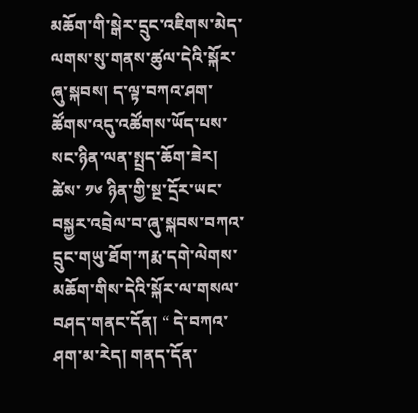མཆོག་གི་སྒེར་དྲུང་འཇིགས་མེད་ལགས་སུ་གནས་ཚུལ་དེའི་སྐོར་ཞུ་སྐབས། ད་ལྟ་བཀའ་ཤག་ཚོགས་འདུ་འཚོགས་ཡོད་པས་སང་ཉིན་ལན་སྤྲད་ཆོག་ཟེར། ཚེས་ ༡༦ ཉིན་གྱི་སྔ་དྲོར་ཡང་བསྐྱར་འབྲེལ་བ་ཞུ་སྐབས་བཀའ་དྲུང་གཡུ་ཐོག་ཀརྨ་དགེ་ལེགས་མཆོག་གིས་དེའི་སྐོར་ལ་གསལ་བཤད་གནང་དོན། “ དེ་བཀའ་ཤག་མ་རེད། གནད་དོན་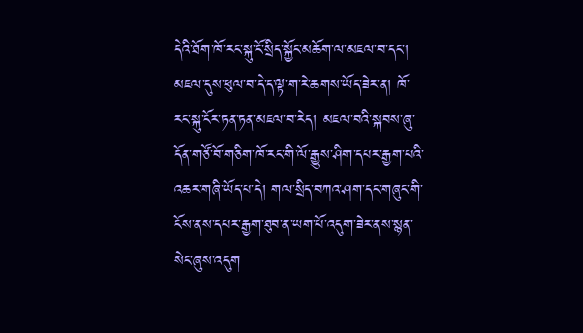དེའི་ཐོག་ཁོ་རང་སྐུ་ངོ་སྲིད་སྐྱོང་མཆོག་ལ་མཇལ་བ་དང་། མཇལ་དུས་ཕུལ་བ་དེ་ད་ལྟ་ག་རེ་ཆགས་ཡོད་ཟེར་ན། ཁོ་རང་སྐུ་ངོར་ཏན་ཏན་མཇལ་བ་རེད། མཇལ་བའི་སྐབས་ཞུ་དོན་གཙོ་བོ་གཅིག་ཁོ་རང་གི་ལོ་རྒྱུས་ཤིག་དཔར་རྒྱག་པའི་འཆར་གཞི་ཡོད་པ་དེ། གལ་སྲིད་བཀའ་ཤག་དང་གཞུང་གི་ངོས་ནས་དཔར་རྒྱག་ཐུབ་ན་ཡག་པོ་འདུག་ཟེར་ནས་སྙན་སེང་ཞུས་འདུག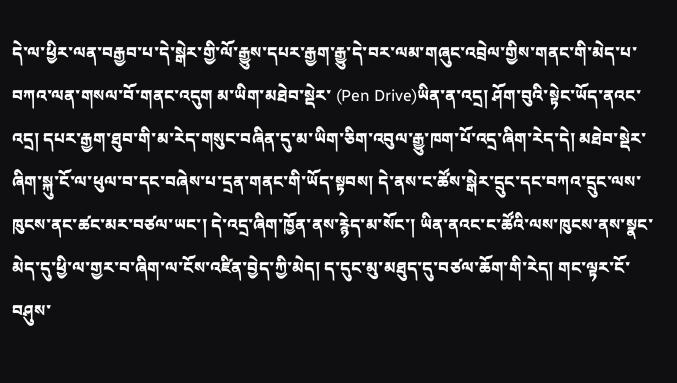དེ་ལ་ཕྱིར་ལན་བརྒྱབ་པ་དེ་སྒེར་གྱི་ལོ་རྒྱུས་དཔར་རྒྱག་རྒྱུ་དེ་བར་ལམ་གཞུང་འབྲེལ་གྱིས་གནང་གི་མེད་པ་བཀའ་ལན་གསལ་བོ་གནང་འདུག མ་ཡིག་མཐེབ་སྡེར་ (Pen Drive)ཡིན་ན་འདྲ། ཤོག་བུའི་སྟེང་ཡོད་ནའང་འདྲ། དཔར་རྒྱག་ཐུབ་གི་མ་རེད་གསུང་བཞིན་དུ་མ་ཡིག་ཅིག་འབུལ་རྒྱུ་ཁག་པོ་འདྲ་ཞིག་རེད་དེ། མཐེབ་སྡེར་ཞིག་སྐུ་ངོ་ལ་ཕུལ་བ་དང་བཞེས་པ་དྲན་གནང་གི་ཡོད་སྟབས། དེ་ནས་ང་ཚོས་སྒེར་དྲུང་དང་བཀའ་དྲུང་ལས་ཁུངས་ནང་ཚང་མར་བཙལ་ཡང་། དེ་འདྲ་ཞིག་ཁྱོན་ནས་རྙེད་མ་སོང་། ཡིན་ནའང་ང་ཚོའི་ལས་ཁུངས་ནས་སྣང་མེད་དུ་ཕྱི་ལ་གྱར་བ་ཞིག་ལ་ངོས་འཛིན་བྱེད་ཀྱི་མེད། ད་དུང་མུ་མཐུད་དུ་བཙལ་ཆོག་གི་རེད། གང་ལྟར་ངོ་བཤུས་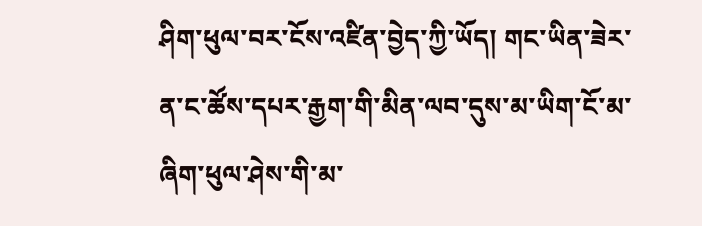ཤིག་ཕུལ་བར་ངོས་འཛིན་བྱེད་ཀྱི་ཡོད། གང་ཡིན་ཟེར་ན་ང་ཚོས་དཔར་རྒྱག་གི་མིན་ལབ་དུས་མ་ཡིག་ངོ་མ་ཞིག་ཕུལ་ཤེས་གི་མ་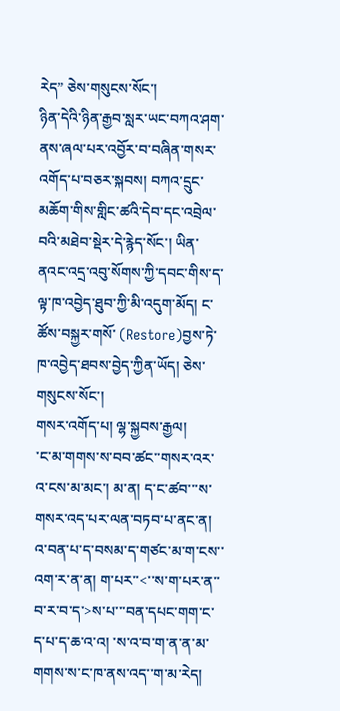རེད” ཅེས་གསུངས་སོང་།
ཉིན་དེའི་ཉིན་རྒྱབ་སླར་ཡང་བཀའ་ཤག་ནས་ཞལ་པར་འབྱོར་བ་བཞིན་གསར་འགོད་པ་བཅར་སྐབས། བཀའ་དྲུང་མཆོག་གིས་གླིང་ཚའི་དེབ་དང་འབྲེལ་བའི་མཐེབ་སྡེར་དེ་རྙེད་སོང་། ཡིན་ནའང་འདྲ་འབུ་སོགས་ཀྱི་དབང་གིས་ད་ལྟ་ཁ་འབྱེད་ཐུབ་ཀྱི་མི་འདུག་མོད། ང་ཚོས་བསྐྱར་གསོ་ (Restore)བྱས་ཏེ་ཁ་འབྱེད་ཐབས་བྱེད་ཀྱིན་ཡོད། ཅེས་གསུངས་སོང་།
གསར་འགོད་པ། ལྷ་སྐྱབས་རྒྱལ།
་ང་མ་གགས་ས་བབ་ཚང་་གསར་འར་འ་ངས་མ་མང་། མ་ན། ད་ང་ཚབ་་་ས་གསར་འད་པར་ལན་བཏབ་པ་ནང་ན། འ་བན་པ་ད་བསམ་ད་གཙང་མ་ག་ངས་་འག་ར་ན་ན། ག་པར་་<་་ས་ག་པར་ན་་བ་ར་བ་ད་>ས་པ་་་བན་དཔང་གག་ང་ད་པ་ད་ཆ་འ་འ། ་ས་འ་བ་ག་ན་ན་མ་གགས་ས་ང་ཁ་ནས་འད་་ག་མ་རེད།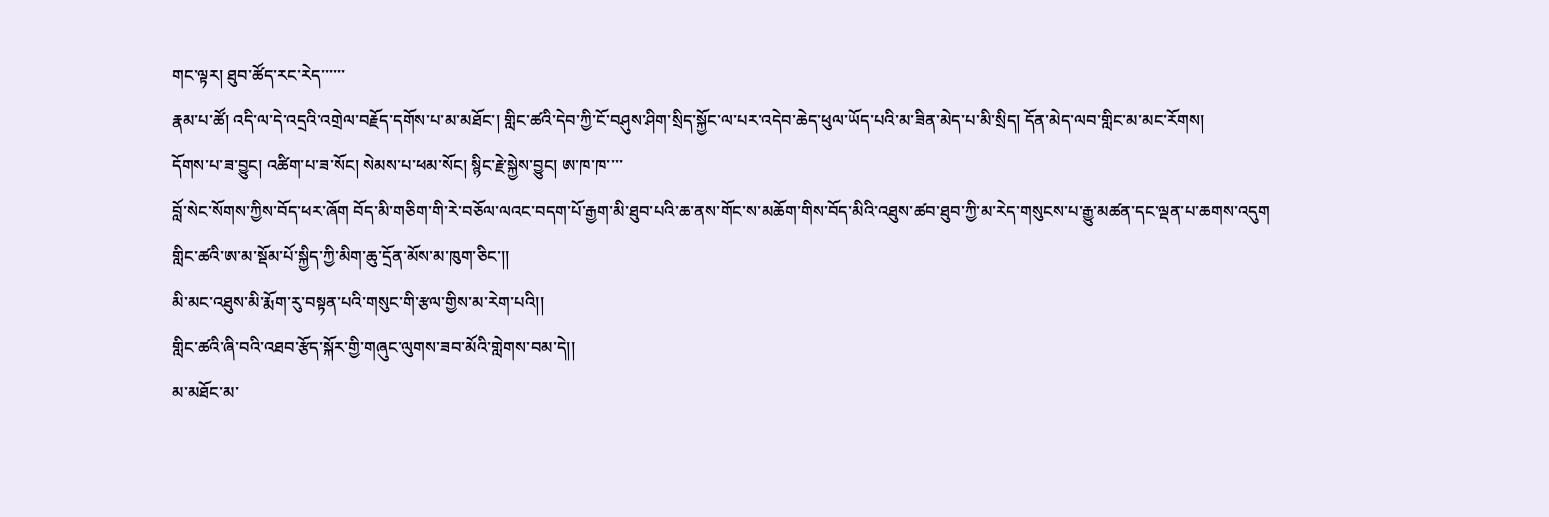གང་ལྟར། ཐུབ་ཚོད་རང་རེད་་་་་་
རྣམ་པ་ཚོ། འདི་ལ་དེ་འདྲའི་འགྲེལ་བརྗོད་དགོས་པ་མ་མཐོང་། གླིང་ཚའི་དེབ་ཀྱི་ངོ་བཤུས་ཤིག་སྲིད་སྐྱོང་ལ་པར་འདེབ་ཆེད་ཕུལ་ཡོད་པའི་མ་ཟིན་མེད་པ་མི་སྲིད། དོན་མེད་ལབ་གླིང་མ་མང་རོགས།
དོགས་པ་ཟ་བྱུང། འཚིག་པ་ཟ་སོང། སེམས་པ་ཕམ་སོང། སྙིང་རྗེ་སྐྱེས་བྱུང། ཨ་ཁ་ཁ་་་་
བློ་སེང་སོགས་ཀྱིས་བོད་ཕར་ཞོག བོད་མི་གཅིག་གི་རེ་བཅོལ་ལའང་བདག་པོ་རྒྱག་མི་ཐུབ་པའི་ཆ་ནས་གོང་ས་མཆོག་གིས་བོད་མིའི་འཐུས་ཚབ་ཐུབ་ཀྱི་མ་རེད་གསུངས་པ་རྒྱུ་མཚན་དང་ལྡན་པ་ཆགས་འདུག
གླིང་ཚའི་ཨ་མ་སྡོམ་པོ་སྐྱིད་ཀྱི་མིག་ཆུ་དྲོན་མོས་མ་ཁུག་ཅིང་།།
མི་མང་འཐུས་མི་རྨོག་རུ་བསྟན་པའི་གསུང་གི་རྩལ་གྱིས་མ་རེག་པའི།།
གླིང་ཚའི་ཞི་བའི་འཐབ་རྩོད་སྐོར་གྱི་གཞུང་ལུགས་ཟབ་མོའི་གླེགས་བམ་དེ།།
མ་མཐོང་མ་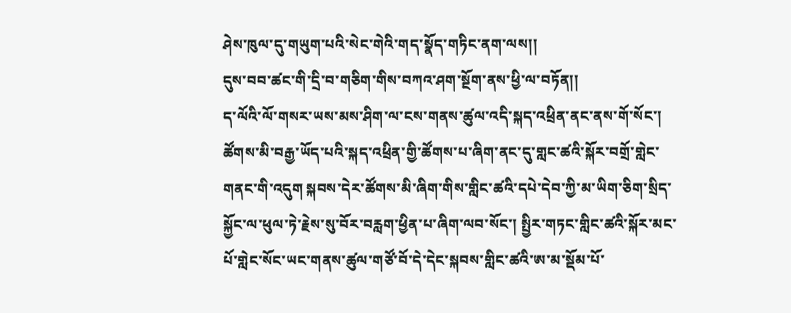ཤེས་ཁུལ་དུ་གཡུག་པའི་སེང་གེའི་གད་སྣོད་གཏིང་ནག་ལས།།
དུས་བབ་ཚང་གི་དྲི་བ་གཅིག་གིས་བཀའ་ཤག་སྔོག་ནས་ཕྱི་ལ་བཏོན།།
ད་ལོའི་ལོ་གསར་ཡས་མས་ཤིག་ལ་ངས་གནས་ཚུལ་འདི་སྐད་འཕྲིན་ནང་ནས་གོ་སོང་། ཚོགས་མི་བརྒྱ་ཡོད་པའི་སྐད་འཕྲིན་གྱི་ཚོགས་པ་ཞིག་ནང་དུ་གླང་ཚའི་སྐོར་བགྲོ་གླེང་གནང་གི་འདུག སྐབས་དེར་ཚོགས་མི་ཞིག་གིས་གླིང་ཚའི་དཔེ་དེབ་ཀྱི་མ་ཡིག་ཅིག་སྲིད་སྐྱོང་ལ་ཕུལ་ཏེ་རྗེས་སུ་བོར་བརླག་ཕྱིན་པ་ཞིག་ལབ་སོང་། སྤྱིར་གཏང་གླིང་ཚའི་སྐོར་མང་པོ་གླེང་སོང་ཡང་གནས་ཚུལ་གཙོ་བོ་དེ་དེང་སྐབས་གླིང་ཚའི་ཨ་མ་སྡོམ་པོ་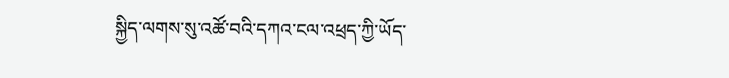སྐྱིད་ལགས་སུ་འཚོ་བའི་དཀའ་ངལ་འཕྲད་ཀྱི་ཡོད་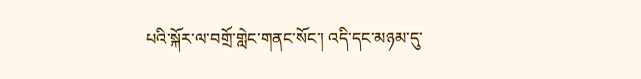པའི་སྐོར་ལ་བགྲོ་གླེང་གནང་སོང་། འདི་དང་མཉམ་དུ་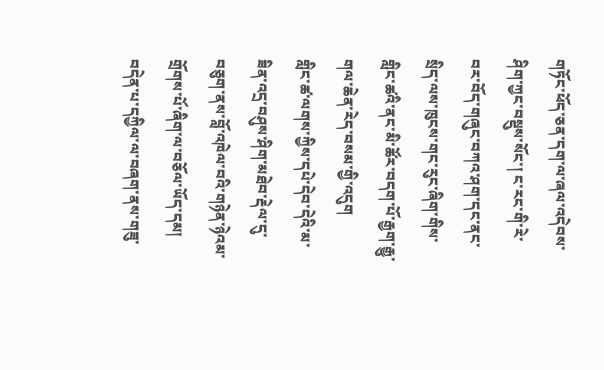གཏོང་ཕོད་ཅན་དག་ལ་ཞལ་འདེབས་ཤིག་ཀྱང་བསྡུས་སོང་། ང་རང་གི་རེ་བར་བོད་གཞུང་བཀའ་ཤག་དང་ནང་སྲིད་ལས་ཁུངས་གང་རུང་ཞིག་གིས་གླིང་ཚའི་ནང་མི་ཚོར་བདག་པོ་རྒྱག་རྒྱུ་གལ་ཆེན་རེད་བསམ་གྱི་འདུག
གླིང་ཚ་ལགས་ཀྱིས་དཔེ་དེབ་དེའི་མ་ཟིན་འདྲ་བཤུས་ཤིག་མཐེབ་རྡེལ་དུ་བཅུག་ནས་བློ་འཁེལ་བའི་གཉེན་ཉེའམ་གྲོགས་པོ་ཞིག་ལ་བཅོལ་ཡོད་དམ།
བདེན་པ་དཀྱིལ་ལ་བཞག་ནས་གཟུ་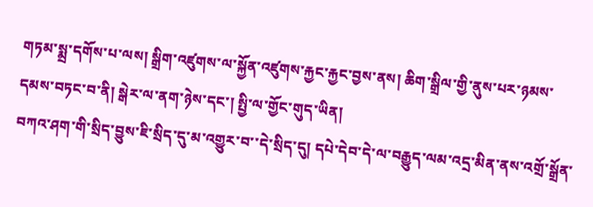གཏམ་སྨྲ་དགོས་པ་ལས། སྒྲིག་འཛུགས་ལ་སྐྱོན་འཛུགས་རྐྱང་རྐྱང་བྱས་ནས། ཆིག་སྒྲིལ་གྱི་ནུས་པར་ཉམས་དམས་བཏང་བ་ནི། སྒེར་ལ་ནག་ཉེས་དང་། སྤྱི་ལ་གྱོང་གུད་ཡིན།
བཀའ་ཤག་གི་སྲིད་བྱུས་ཇི་སྲིད་དུ་མ་འགྱུར་བ་་དེ་སྲིད་དུ། དཔེ་དེབ་དེ་ལ་བརྒྱུད་ལམ་འདྲ་མིན་ནས་འགྲོ་སྒྲོན་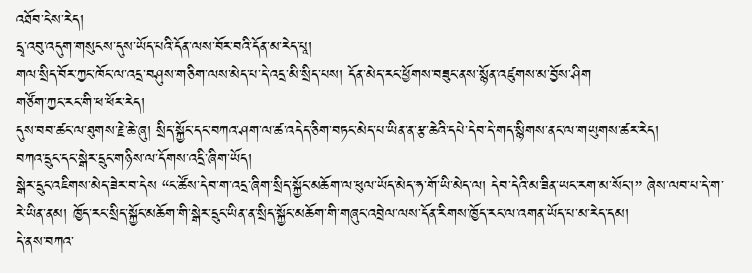འཐོབ་ངེས་རེད།
དྲྭ་འབུ་འདུག་གསུངས་དུས་ཡོད་པའི་དོན་ལས་བོར་བའི་དོན་མ་རེད་པཱ།
གལ་སྲིད་བོར་ཀྱང་ཁོང་ལ་འདྲ་བཤུས་གཅིག་ལས་མེད་པ་དེ་འདྲ་མི་སྲིད་པས། དོན་མེད་རང་ཕྱོགས་བཟུང་ནས་སྙོན་འཛུགས་མ་བྱོས་ཤིག
གཙོག་ཀྱང་རང་གི་ཕ་ཕོར་རེད།
དུས་བབ་ཚང་ལ་ཐུགས་རྗེ་ཆེ་ཞུ། སྲིད་སྐྱོང་དང་བཀའ་ཤག་ལ་ཚ་འདེད་ཅིག་བཏང་མེད་པ་ཡིན་ན་རྩ་ཆེའི་དཔེ་དེབ་དེ་གད་སྙིགས་ནང་ལ་གཡུགས་ཚར་རེད།
བཀའ་དྲུང་དང་སྒེར་དྲུང་གཉིས་ལ་དོགས་འདྲི་ཞིག་ཡོད།
སྒེར་དྲུང་འཇིགས་མེད་ཟེར་བ་དེས “ང་ཚོས་དེབ་ག་འདྲ་ཞིག་སྲིད་སྐྱོང་མཆོག་ལ་ཕུལ་ཡོད་མེད་ཧ་གོ་ཡི་མེད་ལ། དེབ་དེའི་མ་ཟིན་ཡང་རག་མ་སོང་།” ཞེས་ལབ་པ་དེ་ག་རེ་ཡིན་ནམ། ཁྱོད་རང་སྲིད་སྐྱོང་མཆོག་གི་སྒེར་དྲུང་ཡིན་ན་སྲིད་སྐྱོང་མཆོག་གི་གཞུང་འབྲེལ་ལས་དོན་རིགས་ཁྱོད་རང་ལ་འགན་ཡོད་པ་མ་རེད་དམ།
དེ་ནས་བཀའ་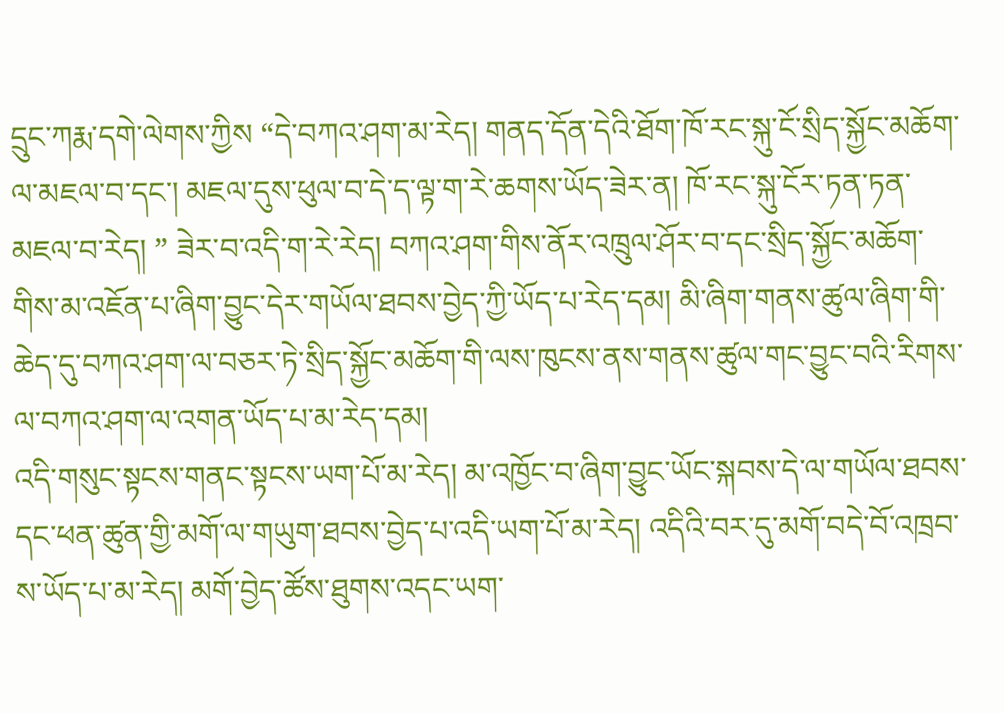དྲུང་ཀརྨ་དགེ་ལེགས་ཀྱིས “དེ་བཀའ་ཤག་མ་རེད། གནད་དོན་དེའི་ཐོག་ཁོ་རང་སྐུ་ངོ་སྲིད་སྐྱོང་མཆོག་ལ་མཇལ་བ་དང་། མཇལ་དུས་ཕུལ་བ་དེ་ད་ལྟ་ག་རེ་ཆགས་ཡོད་ཟེར་ན། ཁོ་རང་སྐུ་ངོར་ཏན་ཏན་མཇལ་བ་རེད། ” ཟེར་བ་འདི་ག་རེ་རེད། བཀའ་ཤག་གིས་ནོར་འཁྲུལ་ཤོར་བ་དང་སྲིད་སྐྱོང་མཆོག་གིས་མ་འཇོན་པ་ཞིག་བྱུང་དེར་གཡོལ་ཐབས་བྱེད་ཀྱི་ཡོད་པ་རེད་དམ། མི་ཞིག་གནས་ཚུལ་ཞིག་གི་ཆེད་དུ་བཀའ་ཤག་ལ་བཅར་ཏེ་སྲིད་སྐྱོང་མཆོག་གི་ལས་ཁུངས་ནས་གནས་ཚུལ་གང་བྱུང་བའི་རིགས་ལ་བཀའ་ཤག་ལ་འགན་ཡོད་པ་མ་རེད་དམ།
འདི་གསུང་སྟངས་གནང་སྟངས་ཡག་པོ་མ་རེད། མ་འཁྱོང་བ་ཞིག་བྱུང་ཡོང་སྐབས་དེ་ལ་གཡོལ་ཐབས་དང་ཕན་ཚུན་གྱི་མགོ་ལ་གཡུག་ཐབས་བྱེད་པ་འདི་ཡག་པོ་མ་རེད། འདིའི་བར་དུ་མགོ་བདེ་བོ་འཁྲབ་ས་ཡོད་པ་མ་རེད། མགོ་བྱེད་ཚོས་ཐུགས་འདང་ཡག་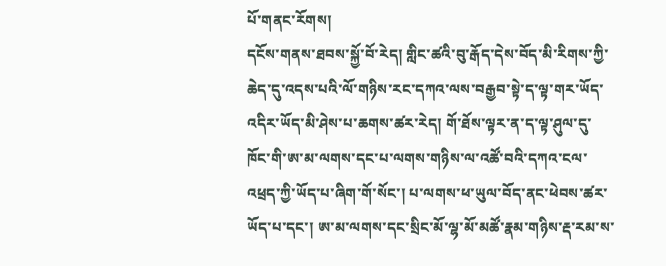པོ་གནང་རོགས།
དངོས་གནས་ཐབས་སྐྱོ་བོ་རེད། གླིང་ཚའི་བུ་རྒོད་དེས་བོད་མི་རིགས་ཀྱི་ཆེད་དུ་འདས་པའི་ལོ་གཉིས་རང་དཀའ་ལས་བརྒྱབ་སྟེ་ད་ལྟ་གར་ཡོད་འདིར་ཡོད་མི་ཤེས་པ་ཆགས་ཚར་རེད། གོ་ཐོས་ལྟར་ན་ད་ལྟ་ཤུལ་དུ་ཁོང་གི་ཨ་མ་ལགས་དང་པ་ལགས་གཉིས་ལ་འཚོ་བའི་དཀའ་ངལ་འཕྲད་ཀྱི་ཡོད་པ་ཞིག་གོ་སོང་། པ་ལགས་ཕ་ཡུལ་བོད་ནང་ཕེབས་ཚར་ཡོད་པ་དང་། ཨ་མ་ལགས་དང་སྲིང་མོ་ལྷ་མོ་མཚོ་རྣམ་གཉིས་རྡ་རམ་ས་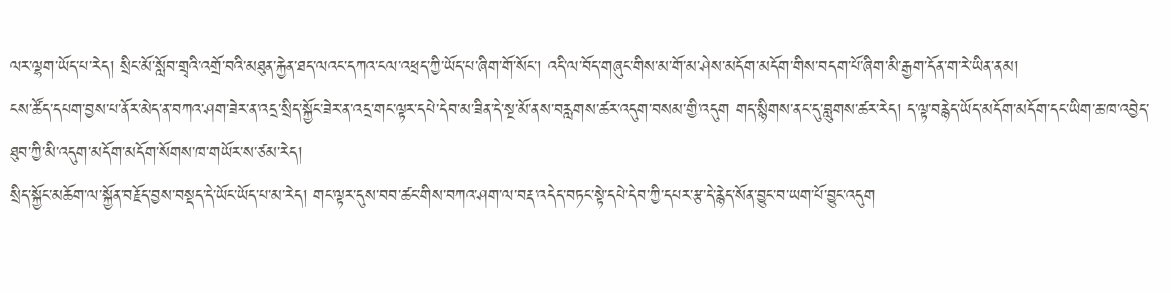ལར་ལྷག་ཡོད་པ་རེད། སྲིང་མོ་སློབ་གྲྭའི་འགྲོ་བའི་མཐུན་རྐྱེན་ཐད་ལའང་དཀའ་ངལ་འཕྲད་ཀྱི་ཡོད་པ་ཞིག་གོ་སོང་། འདི་ལ་བོད་གཞུང་གིས་མ་གོ་མ་ཤེས་མདོག་མདོག་གིས་བདག་པོ་ཞིག་མི་རྒྱག་དོན་ག་རེ་ཡིན་ནམ།
ངས་ཚོད་དཔག་བྱས་པ་ནོར་མེད་ན་བཀའ་ཤག་ཟེར་ན་འདྲ་སྲིད་སྐྱོང་ཟེར་ན་འདྲ་གང་ལྟར་དཔེ་དེབ་མ་ཟིན་དེ་སྔ་མོ་ནས་བརླགས་ཚར་འདུག་བསམ་གྱི་འདུག གད་སྙིགས་ནང་དུ་བླུགས་ཚར་རེད། ད་ལྟ་བརྙེད་ཡོད་མདོག་མདོག་དང་ཡིག་ཆ་ཁ་འབྱེད་ཐུབ་ཀྱི་མི་འདུག་མདོག་མདོག་སོགས་ཁ་གཡོར་ས་ཙམ་རེད།
སྲིད་སྐྱོང་མཆོག་ལ་སྐྱོན་བརྗོད་བྱས་བསྡད་དེ་ཡོང་ཡོད་པ་མ་རེད། གང་ལྟར་དུས་བབ་ཚང་གིས་བཀའ་ཤག་ལ་བརྡ་འདེད་བཏང་སྟེ་དཔེ་དེབ་ཀྱི་དཔར་རྩ་དེ་རྙེད་སོན་བྱུང་བ་ཡག་པོ་བྱུང་འདུག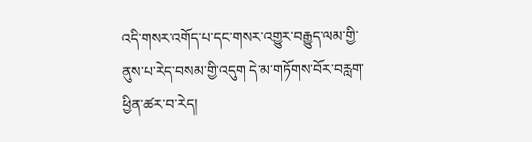འདི་གསར་འགོད་པ་དང་གསར་འགྱུར་བརྒྱུད་ལམ་གྱི་ནུས་པ་རེད་བསམ་གྱི་འདུག དེ་མ་གཏོགས་བོར་བརླག་ཕྱིན་ཚར་བ་རེད།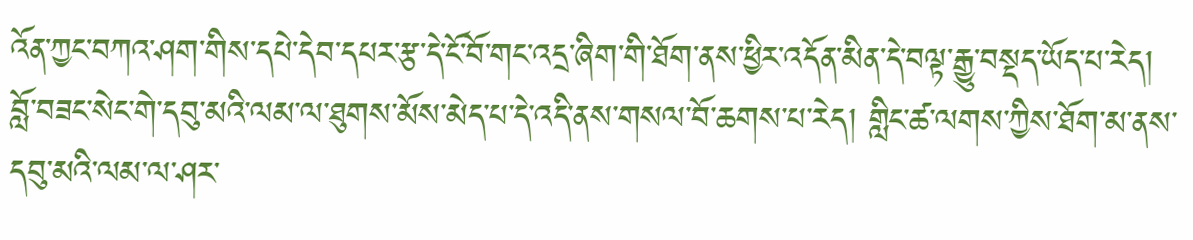འོན་ཀྱང་བཀའ་ཤག་གིས་དཔེ་དེབ་དཔར་རྩ་དེ་ངོ་བོ་གང་འདྲ་ཞིག་གི་ཐོག་ནས་ཕྱིར་འདོན་མིན་དེ་བལྟ་རྒྱུ་བསྡད་ཡོད་པ་རེད།
བློ་བཟང་སེང་གེ་དབུ་མའི་ལམ་ལ་ཐུགས་མོས་མེད་པ་དེ་འདི་ནས་གསལ་བོ་ཆགས་པ་རེད། གླིང་ཚ་ལགས་ཀྱིས་ཐོག་མ་ནས་དབུ་མའི་ལམ་ལ་ཤར་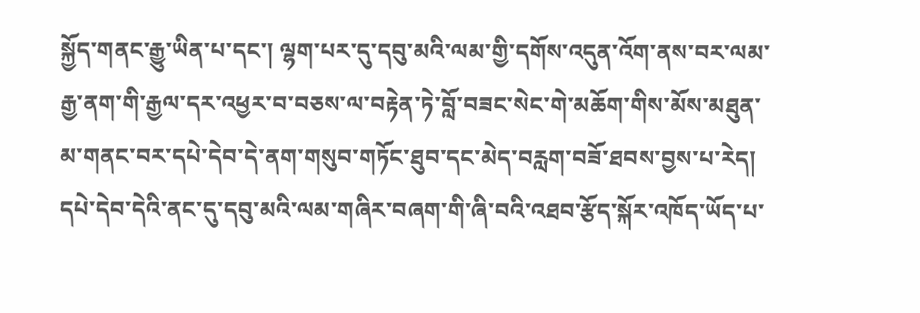སྐྱོད་གནང་རྒྱུ་ཡིན་པ་དང་། ལྷག་པར་དུ་དབུ་མའི་ལམ་གྱི་དགོས་འདུན་འོག་ནས་བར་ལམ་རྒྱ་ནག་གི་རྒྱལ་དར་འཕྱར་བ་བཅས་ལ་བརྟེན་ཏེ་བློ་བཟང་སེང་གེ་མཆོག་གིས་མོས་མཐུན་མ་གནང་བར་དཔེ་དེབ་དེ་ནག་གསུབ་གཏོང་ཐུབ་དང་མེད་བརླག་བཟོ་ཐབས་བྱས་པ་རེད། དཔེ་དེབ་དེའི་ནང་དུ་དབུ་མའི་ལམ་གཞིར་བཞག་གི་ཞི་བའི་འཐབ་རྩོད་སྐོར་འཁོད་ཡོད་པ་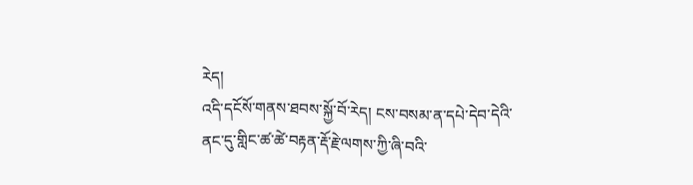རེད།
འདི་དངོསོ་གནས་ཐབས་སྐྱོ་བོ་རེད། ངས་བསམ་ན་དཔེ་དེབ་དེའི་ནང་དུ་གླིང་ཚ་ཚེ་བརྟན་རྡོ་རྗེ་ལགས་ཀྱི་ཞི་བའི་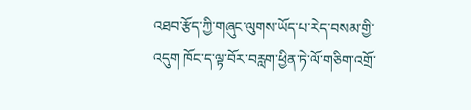འཐབ་རྩོད་ཀྱི་གཞུང་ལུགས་ཡོད་པ་རེད་བསམ་གྱི་འདུག ཁོང་ད་ལྟ་བོར་བརླག་ཕྱིན་ཏེ་ལོ་གཅིག་འགྲོ་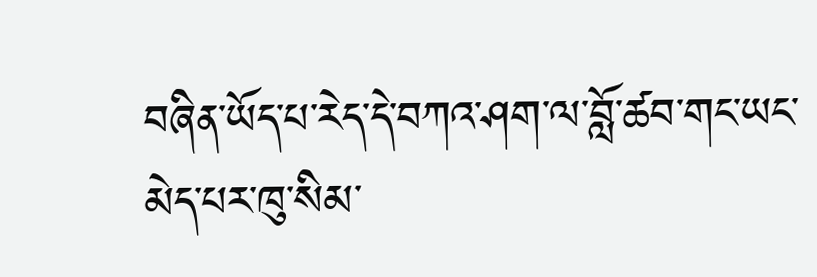བཞིན་ཡོད་པ་རེད་དེ་བཀའ་ཤག་ལ་བློ་ཚབ་གང་ཡང་མེད་པར་ཁུ་སིམ་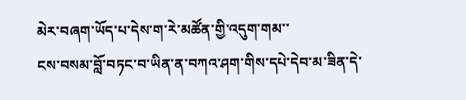མེར་བཞག་ཡོད་པ་དེས་ག་རེ་མཚོན་གྱི་འདུག་གམ་་
ངས་བསམ་བློ་བཏང་བ་ཡིན་ན་བཀའ་ཤག་གིས་དཔེ་དེབ་མ་ཟིན་དེ་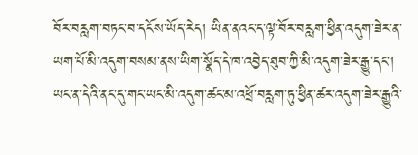བོར་བརླག་བཏང་བ་དངོས་ཡོད་རེད། ཡིན་ནའང་ད་ལྟ་བོར་བརླག་ཕྱིན་འདུག་ཟེར་ན་ཡག་པོ་མི་འདུག་བསམ་ནས་ཡིག་སྣོད་དེ་ཁ་འབྱེད་ཐུབ་ཀྱི་མི་འདུག་ཟེར་རྒྱུ་དང་། ཡང་ན་དེའི་ནང་དུ་གང་ཡང་མི་འདུག་ཚང་མ་འཕྲོ་བརླག་ཏུ་ཕྱིན་ཚར་འདུག་ཟེར་རྒྱུའི་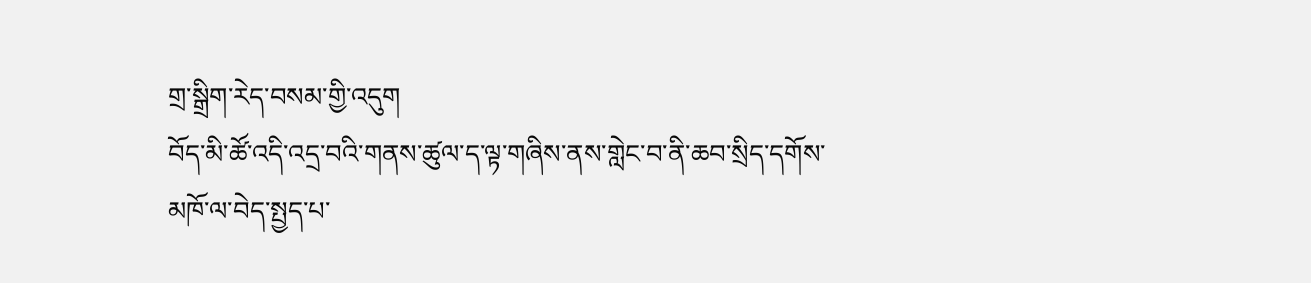གྲ་སྒྲིག་རེད་བསམ་གྱི་འདུག
བོད་མི་ཚོ་འདི་འདྲ་བའི་གནས་ཚུལ་ད་ལྟ་གཞིས་ནས་གླེང་བ་ནི་ཆབ་སྲིད་དགོས་མཁོ་ལ་བེད་སྤྱད་པ་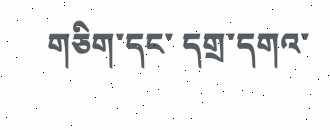གཅིག་དང་ དགྲ་དགའ་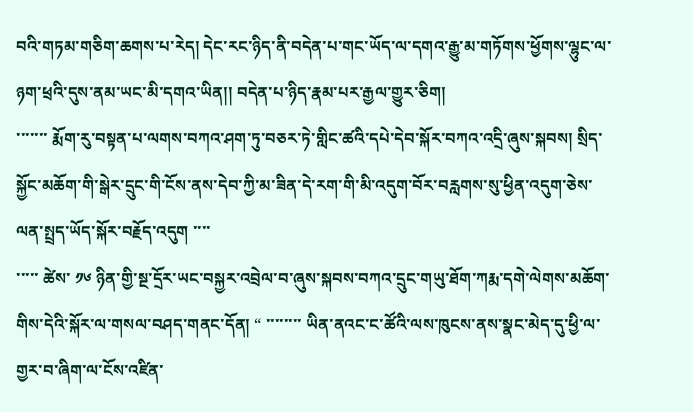བའི་གཏམ་གཅིག་ཆགས་པ་རེད། དེང་རང་ཉིད་ནི་བདེན་པ་གང་ཡོད་ལ་དགའ་རྒྱུ་མ་གཏོགས་ཕྱོགས་ལྷུང་ལ་ཉག་ཕྲའི་དུས་ནམ་ཡང་མི་དགའ་ཡིན།། བདེན་པ་ཉིད་རྣམ་པར་རྒྱལ་གྱུར་ཅིག།
་་་་་་་ རྨོག་རུ་བསྟན་པ་ལགས་བཀའ་ཤག་ཏུ་བཅར་ཏེ་གླིང་ཚའི་དཔེ་དེབ་སྐོར་བཀའ་འདྲི་ཞུས་སྐབས། སྲིད་སྐྱོང་མཆོག་གི་སྒེར་དྲུང་གི་ངོས་ནས་དེབ་ཀྱི་མ་ཟིན་དེ་རག་གི་མི་འདུག་བོར་བརླགས་སུ་ཕྱིན་འདུག་ཅེས་ལན་སྤྲད་ཡོད་སྐོར་བརྗོད་འདུག ་་་་
་་་་་ ཚེས་ ༡༦ ཉིན་གྱི་སྔ་དྲོར་ཡང་བསྐྱར་འབྲེལ་བ་ཞུས་སྐབས་བཀའ་དྲུང་གཡུ་ཐོག་ཀརྨ་དགེ་ལེགས་མཆོག་གིས་དེའི་སྐོར་ལ་གསལ་བཤད་གནང་དོན། “ ་་་་་་་་ ཡིན་ནའང་ང་ཚོའི་ལས་ཁུངས་ནས་སྣང་མེད་དུ་ཕྱི་ལ་གྱར་བ་ཞིག་ལ་ངོས་འཛིན་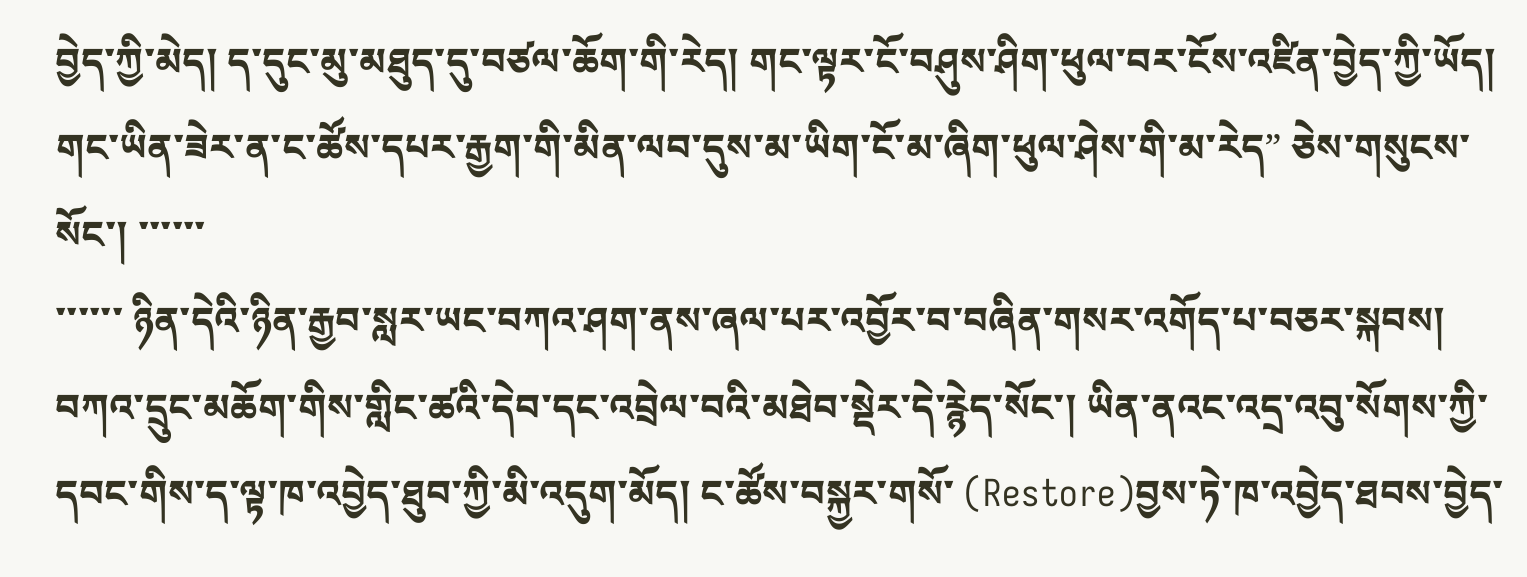བྱེད་ཀྱི་མེད། ད་དུང་མུ་མཐུད་དུ་བཙལ་ཆོག་གི་རེད། གང་ལྟར་ངོ་བཤུས་ཤིག་ཕུལ་བར་ངོས་འཛིན་བྱེད་ཀྱི་ཡོད། གང་ཡིན་ཟེར་ན་ང་ཚོས་དཔར་རྒྱག་གི་མིན་ལབ་དུས་མ་ཡིག་ངོ་མ་ཞིག་ཕུལ་ཤེས་གི་མ་རེད” ཅེས་གསུངས་སོང་། ་་་་་་
་་་་་་ ཉིན་དེའི་ཉིན་རྒྱབ་སླར་ཡང་བཀའ་ཤག་ནས་ཞལ་པར་འབྱོར་བ་བཞིན་གསར་འགོད་པ་བཅར་སྐབས། བཀའ་དྲུང་མཆོག་གིས་གླིང་ཚའི་དེབ་དང་འབྲེལ་བའི་མཐེབ་སྡེར་དེ་རྙེད་སོང་། ཡིན་ནའང་འདྲ་འབུ་སོགས་ཀྱི་དབང་གིས་ད་ལྟ་ཁ་འབྱེད་ཐུབ་ཀྱི་མི་འདུག་མོད། ང་ཚོས་བསྐྱར་གསོ་ (Restore)བྱས་ཏེ་ཁ་འབྱེད་ཐབས་བྱེད་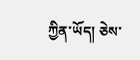ཀྱིན་ཡོད། ཅེས་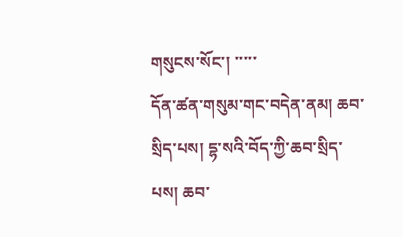གསུངས་སོང་། ་་་་་
དོན་ཚན་གསུམ་གང་བདེན་ནམ། ཆབ་སྲིད་པས། དྷ་སའི་བོད་ཀྱི་ཆབ་སྲིད་པས། ཆབ་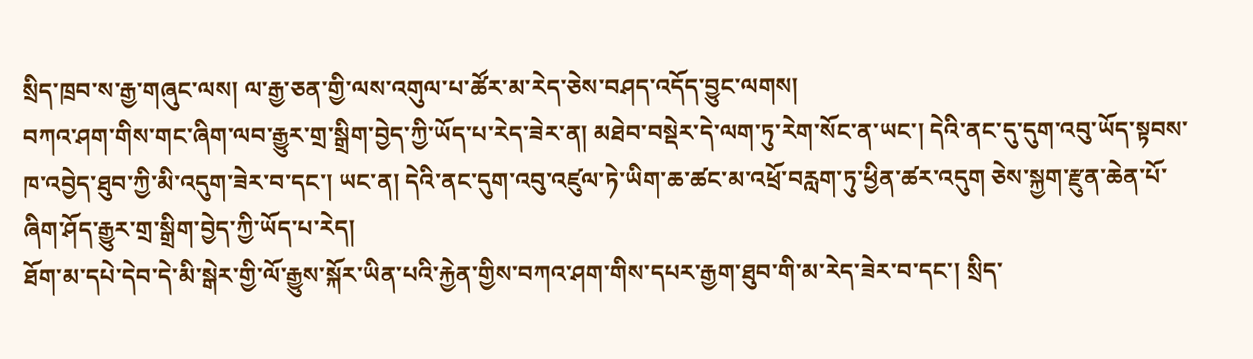སྲིད་ཁྲབ་ས་རྒྱ་གཞུང་ལས། ལ་རྒྱ་ཅན་གྱི་ལས་འགུལ་པ་ཚོར་མ་རེད་ཅེས་བཤད་འདོད་བྱུང་ལགས།
བཀའ་ཤག་གིས་གང་ཞིག་ལབ་རྒྱུར་གྲ་སྒྲིག་བྱེད་ཀྱི་ཡོད་པ་རེད་ཟེར་ན། མཐེབ་བསྡེར་དེ་ལག་ཏུ་རེག་སོང་ན་ཡང་། དེའི་ནང་དུ་དུག་འབུ་ཡོད་སྟབས་ཁ་འབྱེད་ཐུབ་ཀྱི་མི་འདུག་ཟེར་བ་དང་། ཡང་ན། དེའི་ནང་དུག་འབུ་འཛུལ་ཏེ་ཡིག་ཆ་ཚང་མ་འཕྲོ་བརླག་ཏུ་ཕྱིན་ཚར་འདུག ཅེས་སྐྱག་རྫུན་ཆེན་པོ་ཞིག་ཤོད་རྒྱུར་གྲ་སྒྲིག་བྱེད་ཀྱི་ཡོད་པ་རེད།
ཐོག་མ་དཔེ་དེབ་དེ་མི་སྒེར་གྱི་ལོ་རྒྱུས་སྐོར་ཡིན་པའི་རྐྱེན་གྱིས་བཀའ་ཤག་གིས་དཔར་རྒྱག་ཐུབ་གི་མ་རེད་ཟེར་བ་དང་། སྲིད་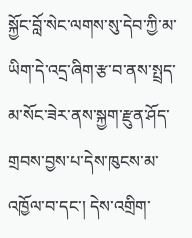སྐྱོང་བློ་སེང་ལགས་སུ་དེབ་ཀྱི་མ་ཡིག་དེ་འདྲ་ཞིག་རྩ་བ་ནས་སྤྲད་མ་སོང་ཟེར་ནས་སྐྱག་རྫུན་ཤོད་གྲབས་བྱས་པ་དེས་ཁུངས་མ་འཁྱོལ་བ་དང་། དེས་འགྲིག་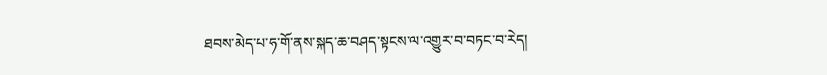ཐབས་མེད་པ་ཧ་གོ་ནས་སྐད་ཆ་བཤད་སྟངས་ལ་འགྱུར་བ་བཏང་བ་རེད།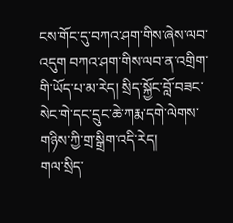ངས་གོང་དུ་བཀའ་ཤག་གིས་ཞེས་ལབ་འདུག བཀའ་ཤག་གིས་ལབ་ན་འགྲིག་གི་ཡོད་པ་མ་རེད། སྲིད་སྐྱོང་བློ་བཟང་སེང་གེ་དང་དྲུང་ཆེ་ཀརྨ་དགེ་ལེགས་གཉིས་ཀྱི་གྲ་སྒྲིག་འདི་རེད།
གལ་སྲིད་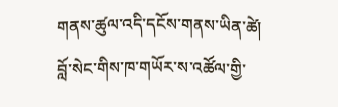གནས་ཚུལ་འདི་དངོས་གནས་ཡིན་ཚེ།
བློ་སེང་གིས་ཁ་གཡོར་ས་འཚོལ་གྱི་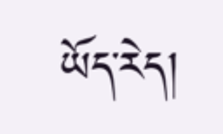ཡོད་རེད།